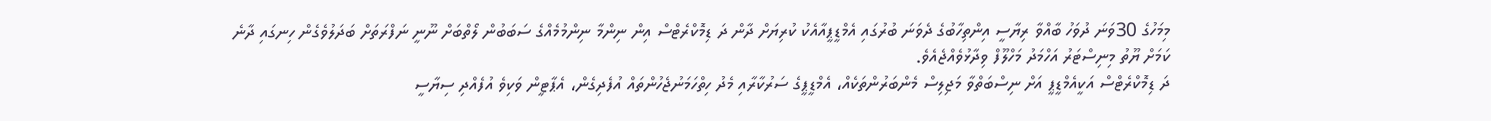މިމަހުގެ 30ވަނަ ދުވަހު ބާއްވާ ރިޔާސީ އިންތިހާބުގެ ދެވަނަ ބުރުގައި އެމްޑީޕީއާއެކު ކުރިޔަށް ދާން ދަ ޑިމޮކްރެޓްސް އިން ނިންމާ ނިންމުމެއްގެ ސަބަބުން ލޯތްބަށް ނޫނީ ނަފްރަތަށް ބަދަލުވެގެން ހިނގައި ދާނެ ކަމަށް ޔޫތު މިނިސްޓަރު އަހްމަދު މަހްލޫފް ވިދާޅުވެއްޖެއެވެ.
ދަ ޑިމޮކްރެޓްސް އަކީއެމްޑީޕީ އަށް ނިސްބަތްވާ މަޖިލިސް މެންބަރުންތަކެއް، އެމްޑީޕީގެ ސަރުކާރާއި މެދު ހިތްހަމަނުޖެހުންތައް އުފެދިގެން، އެޕާޓީން ވަކިވެ އުފެއްދި ސިޔާސީ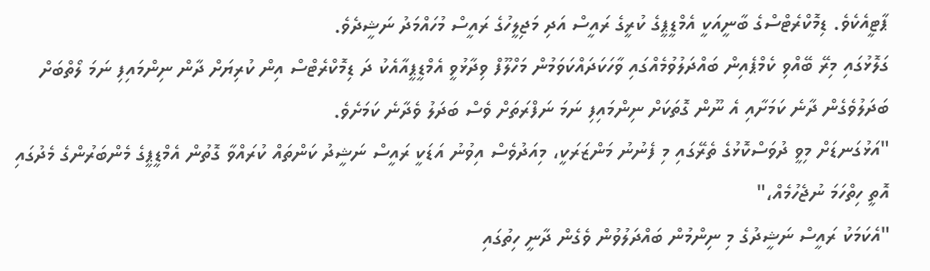ޕާޓީއެކެވެ. ޑިމޮކްރެޓްސްގެ ބާނީއަކީ އެމްޑީޕީގެ ކުރީގެ ރައީސް އަދި މަޖިލީހުގެ ރައީސް މުހައްމަދު ނަޝީދެވެ.
ގަލޮޅުގައި މިރޭ ބޭއްވި ކެމްޕެއިން ބައްދަލުވުމެއްގައި ވާހަކަދައްކަވަމުން މަހްލޫފް ވިދާޅުވީ އެމްޑީޕީއާއެކު ދަ ޑިމޮކްރެޓްސް އިން ކުރިޔަށް ދާން ނިންމައިފި ނަމަ ލޯތްބަށް ބަދަލުވެގެން ދާނެ ކަމަށާއި އެ ނޫން ގޮތަކަށް ނިންމައިފި ނަމަ ނަފްރަތަށް ވެސް ބަދަލު ވެދާނެ ކަމަށެވެ.
"އަޅުގަނޑަށް މިވީ ދުވަސްކޮޅުގެ ތެރޭގައި މި ފެނުނު މަންޒަރަކީ، މިއަދުވެސް އިވުނު އަޑަކީ ރައީސް ނަޝީދު ކަންތައް ކުރައްވާ ގޮތުން އެމްޑީޕީގެ މެންބަރުންގެ މެދުގައި އޮތީ ހިތްހަމަ ނުޖެހުމެއް،"
"އެކަމަކު ރައީސް ނަޝީދުގެ މި ނިންމުން ބައްދަލުވުން ވެގެން ދާނީ ހިތުގައި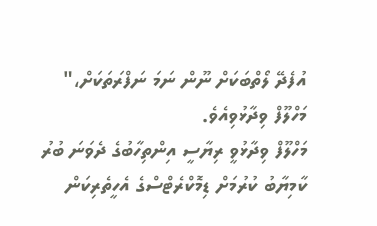އުފެދޭ ލޯތްބަކަށް ނޫން ނަމަ ނަފްރަތަކަށް،" މަހްލޫފް ވިދާޅުވިއެވެ.
މަހްލޫފް ވިދާޅުވީ ރިޔާސީ އިންތިހާބުގެ ދެވަނަ ބުރު ކާމިޔާބު ކުރުމަށް ޑިމޮކްރެޓްސްގެ އެހީތެރިކަން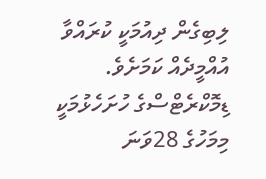ލިބިގެން ދިއުމަކީ ކުރައްވާ އުއްމީދެއް ކަމަށެވެ.
ޑިމޮކްރެޓްސްގެ ހުށަހެޅުމަކީ މިމަހުގެ 28ވަނަ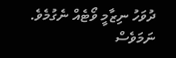ދުވަހު ނިޒާމީ ވޯޓެއް ނެގުމެވެ. ނަމަވެސް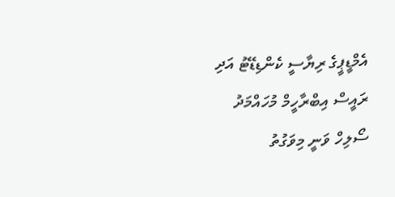އެމްޑީޕީގެ ރިޔާސީ ކެންޑިޑޭޓު އަދި ރައީސް އިބްރާހީމް މުހައްމަދު ސޯލިހް ވަނީ މިވަގުތު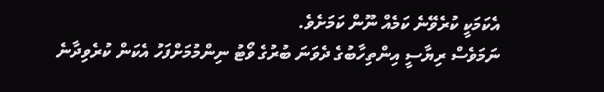އެކަމަކީ ކުރެވޭނެ ކަމެއް ނޫން ކަމަށެވެ.
ނަމަވެސް ރިޔާސީ އިންތިހާބުގެ ދެވަނަ ބުރުގެ ވޯޓު ނިންމުމަށްފަހު އެކަން ކުރެވިދާނެ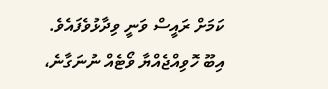ކަމަށް ރައީސް ވަނީ ވިދާޅުވެފައެވެ.
އިބޫ ހޮވިއްޖެއްޔާ ވޯޓެއް ނުނަގާނެ،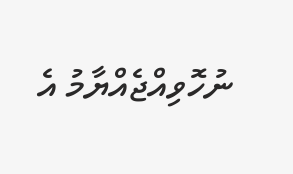ނުހޮވިއްޖެއްޔާމު އެ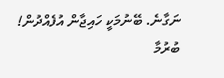ނަގާނެ. ބޭނުމަކީ ހައިޖާން އުފެއްދުން!
ބުރުމާ